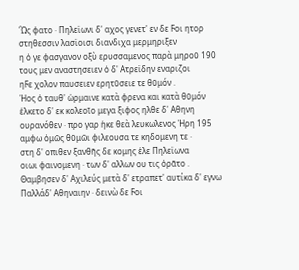Ὣς φατο · Πηλεϊωνι δ' αχος γενετ' εν δε Ϝοι ητορ
στηθεσσιν λασϊοισι διανδιχα μερμηριξεν
η ὁ γε φασγανον οξὺ ερυσσαμενος παρὰ μηροῦ 190
τους μεν αναστησειεν ὁ δ' Ατρεϊδην εναριζοι
ηϜε χολον παυσειεν ερητῡσειε τε θῡμόν .
Ἡος ὁ ταυθ' ὡρμαινε κατὰ φρενα και κατὰ θῡμόν
ἑλκετο δ' εκ κολεοῖο μεγα ξιφος ηλθε δ' Αθηνη
ουρανόθεν · προ γαρ ἡκε θεὰ λευκωλενος Ἡρη 195
αμφω ὁμῶς θῡμῶι φιλεουσα τε κηδομενη τε ·
στη δ' οπιθεν ξανθῆς δε κομης ἑλε Πηλεϊωνα
οιωι φαινομενη · των δ' αλλων ου τις ὁρᾶτο .
Θαμβησεν δ' Αχιλεύς μετὰ δ' ετραπετ' αυτίκα δ' εγνω
Παλλάδ' Αθηναιην · δεινὼ δε Ϝοι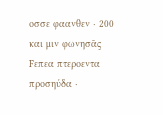οσσε φαανθεν · 200
και μιν φωνησᾱς Ϝεπεα πτεροεντα προσηύδα ·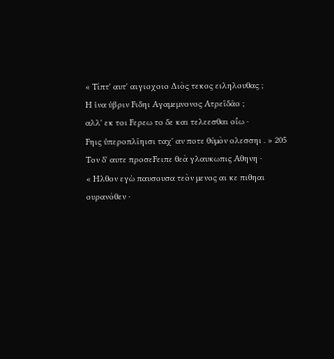« Τίπτ' αυτ' αιγιοχοιο Διὸς τεκος ειληλουθας ;
Η ἱνα ὑβριν Ϝιδηι Αγαμεμνονος Ατρεϊδᾱο ;
αλλ' εκ τοι Ϝερεω το δε και τελεεσθαι οΐω ·
Ϝηις ὑπεροπλῑηισι ταχ' αν ποτε θῡμὸν ολεσσηι . » 205
Τον δ' αυτε προσεϜειπε θεὰ γλαυκωπις Αθηνη ·
« Ηλθον εγὼ παυσουσα τεὸν μενος αι κε πιθηαι
ουρανόθεν ·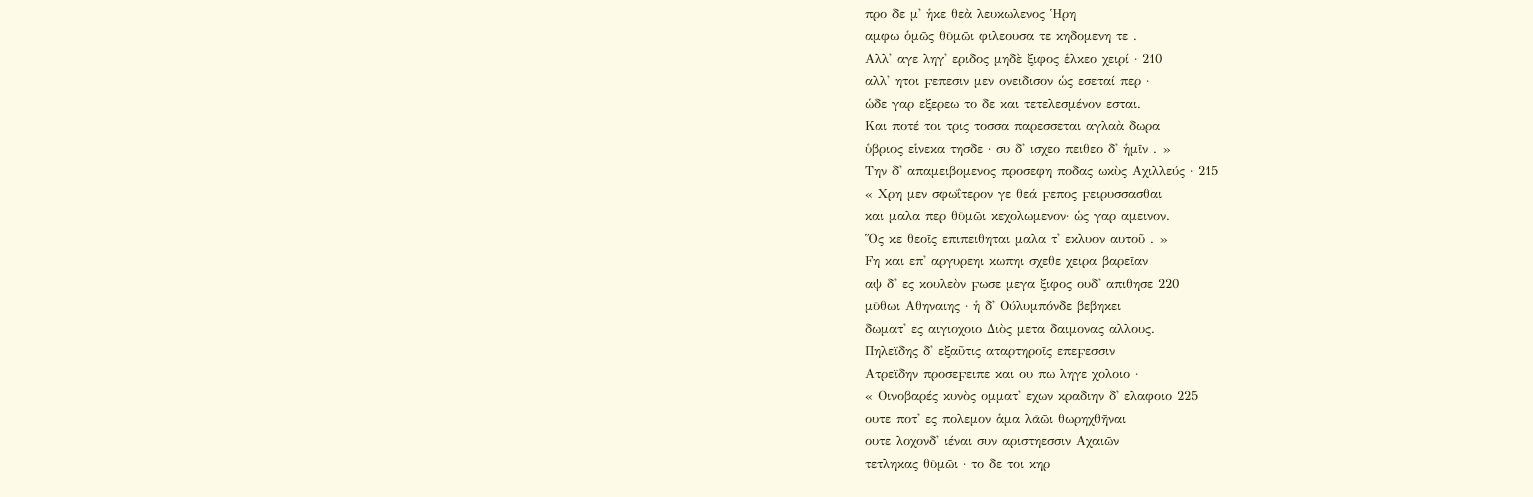προ δε μ' ἡκε θεὰ λευκωλενος Ἡρη
αμφω ὁμῶς θῡμῶι φιλεουσα τε κηδομενη τε .
Αλλ' αγε ληγ' εριδος μηδὲ ξιφος ἑλκεο χειρί · 210
αλλ' ητοι Ϝεπεσιν μεν ονειδισον ὡς εσεταί περ ·
ὡδε γαρ εξερεω το δε και τετελεσμένον εσται.
Και ποτέ τοι τρις τοσσα παρεσσεται αγλαὰ δωρα
ὑβριος εἱνεκα τησδε · συ δ' ισχεο πειθεο δ' ἡμῖν . »
Την δ' απαμειβομενος προσεφη ποδας ωκὺς Αχιλλεύς · 215
« Χρη μεν σφωΐτερον γε θεά Ϝεπος Ϝειρυσσασθαι
και μαλα περ θῡμῶι κεχολωμενον· ὡς γαρ αμεινον.
Ὅς κε θεοῖς επιπειθηται μαλα τ' εκλυον αυτοῦ . »
Fη και επ' αργυρεηι κωπηι σχεθε χειρα βαρεῖαν
αψ δ' ες κουλεὸν Ϝωσε μεγα ξιφος ουδ' απιθησε 220
μῡθωι Αθηναιης · ἡ δ' Ούλυμπόνδε βεβηκει
δωματ' ες αιγιοχοιο Διὸς μετα δαιμονας αλλους.
Πηλεϊδης δ' εξαῦτις αταρτηροῖς επεϜεσσιν
Ατρεϊδην προσεϜειπε και ου πω ληγε χολοιο ·
« Οινοβαρές κυνὸς ομματ' εχων κραδιην δ' ελαφοιο 225
ουτε ποτ' ες πολεμον ἁμα λᾱῶι θωρηχθῆναι
ουτε λοχονδ' ιέναι συν αριστηεσσιν Αχαιῶν
τετληκας θῡμῶι · το δε τοι κηρ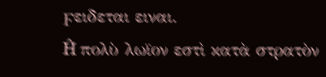Ϝειδεται ειναι.
Ĥ πολὺ λωϊον εστὶ κατὰ στρατὸν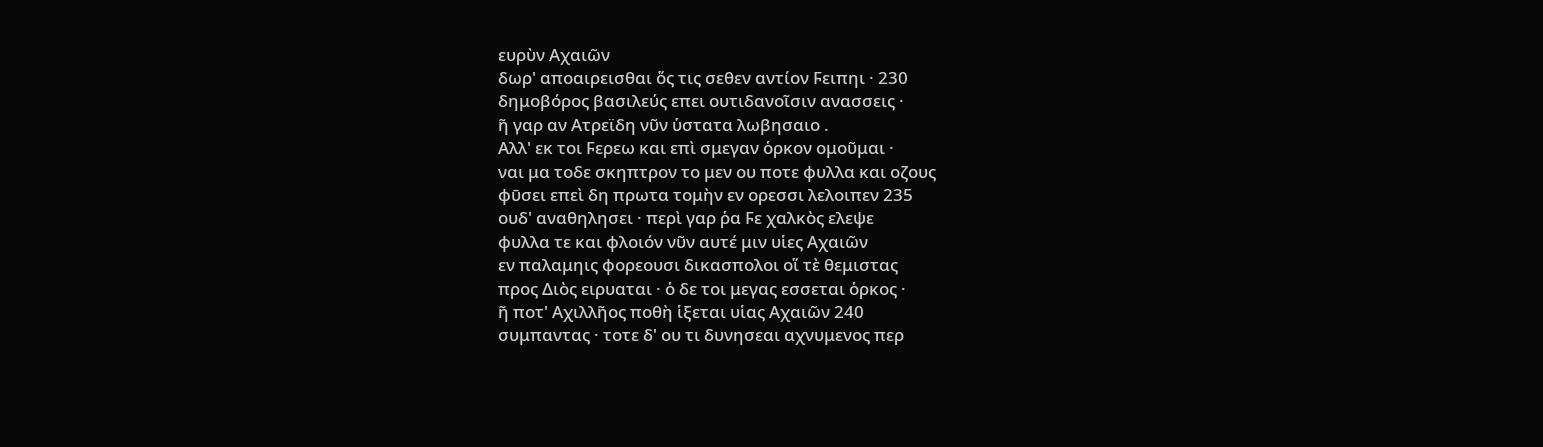ευρὺν Αχαιῶν
δωρ' αποαιρεισθαι ὅς τις σεθεν αντίον Ϝειπηι · 230
δημοβόρος βασιλεύς επει ουτιδανοῖσιν ανασσεις ·
ῆ γαρ αν Ατρεϊδη νῦν ὑστατα λωβησαιο .
Αλλ' εκ τοι Ϝερεω και επὶ σμεγαν ὁρκον ομοῦμαι ·
ναι μα τοδε σκηπτρον το μεν ου ποτε φυλλα και οζους
φῡσει επεὶ δη πρωτα τομὴν εν ορεσσι λελοιπεν 235
ουδ' αναθηλησει · περὶ γαρ ῥα Ϝε χαλκὸς ελεψε
φυλλα τε και φλοιόν νῦν αυτέ μιν υἱες Αχαιῶν
εν παλαμηις φορεουσι δικασπολοι οἵ τὲ θεμιστας
προς Διὸς ειρυαται · ὁ δε τοι μεγας εσσεται ὁρκος ·
ῆ ποτ' Αχιλλῆος ποθὴ ἱξεται υἱας Αχαιῶν 240
συμπαντας · τοτε δ' ου τι δυνησεαι αχνυμενος περ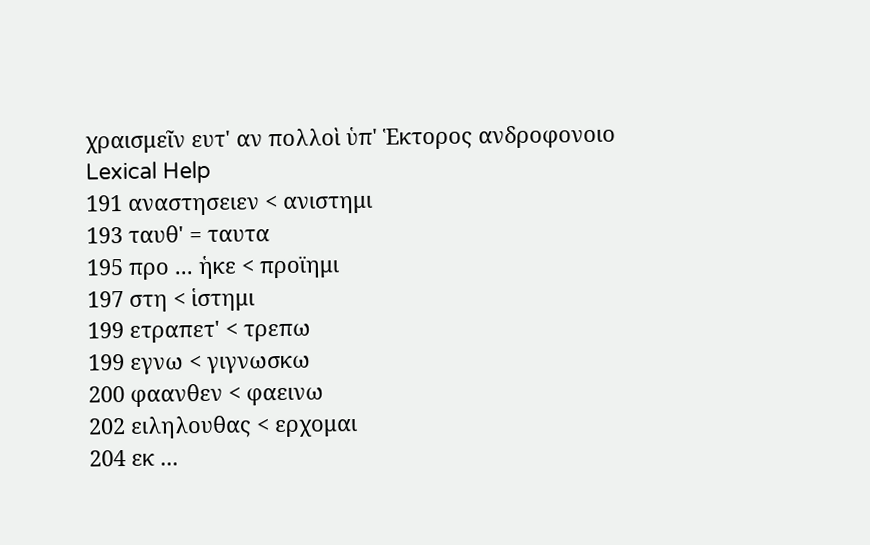χραισμεῖν ευτ' αν πολλοὶ ὑπ' Ἑκτορος ανδροφονοιο
Lexical Help
191 αναστησειεν < ανιστημι
193 ταυθ' = ταυτα
195 προ ... ἡκε < προϊημι
197 στη < ἱστημι
199 ετραπετ' < τρεπω
199 εγνω < γιγνωσκω
200 φαανθεν < φαεινω
202 ειληλουθας < ερχομαι
204 εκ ...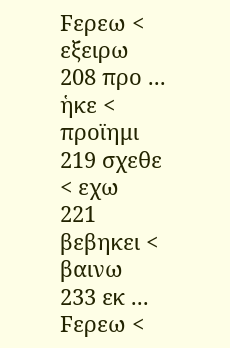Ϝερεω < εξειρω
208 προ ... ἡκε < προϊημι
219 σχεθε < εχω
221 βεβηκει < βαινω
233 εκ ... Ϝερεω <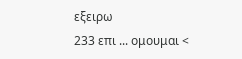εξειρω
233 επι ... ομουμαι <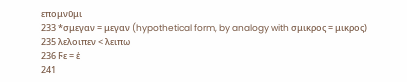επομνῡμι
233 *σμεγαν = μεγαν (hypothetical form, by analogy with σμικρος = μικρος)
235 λελοιπεν < λειπω
236 Ϝε = ἑ
241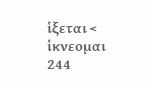ἱξεται < ἱκνεομαι
244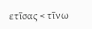ετῑσας < τῑνω